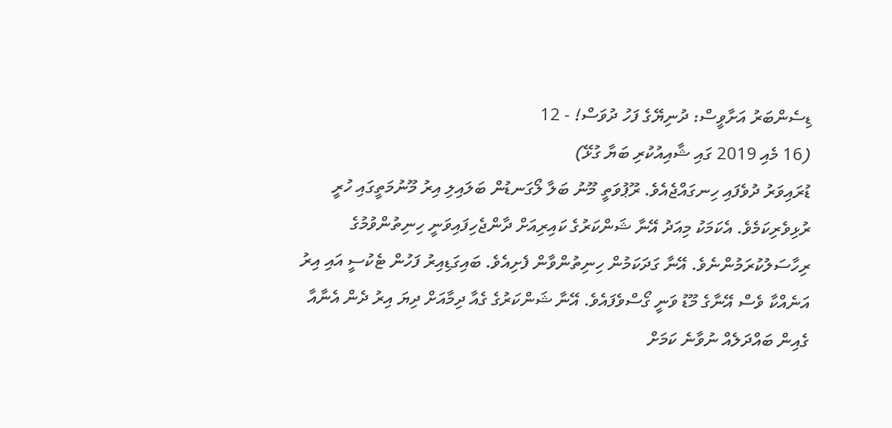ޑިސެންބަރު އަށާވީސް: ދުނިޔޭގެ ފަހު ދުވަސް! - 12
(16 މެއި 2019 ގައި ޝާއިއުކުރި ބަޔާ ގުޅޭ)
ޑުރައިވަރު ދުވެފައި ހިނގައްޖެއެވެ. ރޫޕުވަތީ މޫނު ބަލާ ލޯގަނޑުން ބަލައިލި އިރު މޫނުމަތީގައި ހުރީ ރުޅިވެރިކަމެވެ. އެކަމަކު މިއަދު އޭނާ ޝަންކަރުގެ ކައިރިއަށް ދާންޖެހިފައިވަނީ ހިނިތުންވުމުގެ ރިހާސަލުކުރަމުންނެވެ. އޭނާ ގަދަކަމުން ހިނިތުންވާން ފެށިއެވެ. ބައިގަޑިއިރު ފަހުން ޓެކުސީ އައި އިރު އަނެއްކާ ވެސް އޭނާގެ މޫޑު ވަނީ ގޯސްވެފައެވެ. އޭނާ ޝަންކަރުގެ ގެއާ ދިމާއަށް ދިޔަ އިރު ދެން އެނާއާ ގެއިން ބައްދަލެއް ނުވާނެ ކަމަށް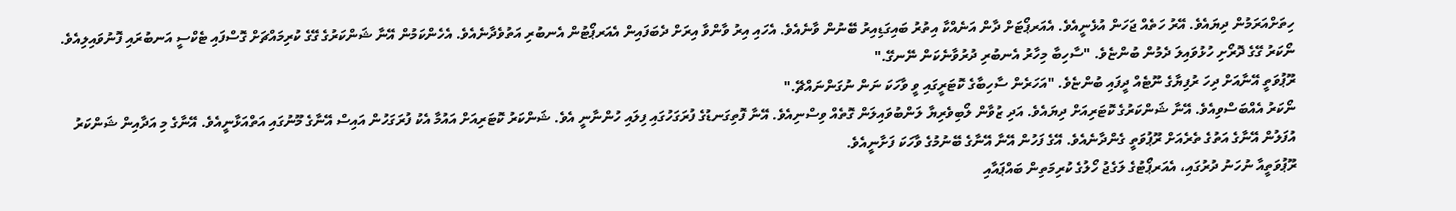ހިތަށްއަރަމުން ދިޔައެވެ. އޭރު ހަތެއް ޖަހަން އުޅެނީއެވެ. އެއަރޕޯޓަށް ދާން އަނެއްކާ އިތުރު ބައިގަޑިއިރު ބޭނުން ވާނެއެވެ. އެހައި އިރު ވާންވާ އިރަށް ދެބަފައިން އެއަރޕޯޓުން އެނބުރި އަތުވެދާނެއެވެ. އެހެންކަމުން އޭނާ ޝަންކަރުގެ ގޭގެ ކުރިމައްޗަށް ގޮސްފައި ޓެކްސީ އަނބުރައި ފޮނުވައިލިއެވެ.
ނޯކަރު ގޭގެ ދޮރޯށި ހުޅުވައިލަ ދެމުން ބުންޏެވެ. "ސާހިބާ މިހާރު އެނބުރި ދުރުވާނެކަން ނޭނގޭ."
ރޫޕުވަތީ އޭނާއަށް ދިހަ ރުފިޔާގެ ނޫޓެއް ދީފައި ބުންޏެވެ. "އަހަރެން ސާހިބާގެ ކޮޓަރީގައި ވީ ވާހަކަ ނަން ނުގަންނައްޗޭ."
ނޯކަރު އެއްބަސްވިއެވެ. އޭނާ ޝަންކަރުގެ ކޮޓަރިއަށް ދިޔައެވެ. އަދި ޒުވާން ލޯބިވެރިޔާ ލަންބުވައިލަން ގޮތެއް ވިސްނިއެވެ. އޭނާ ފޮތިގަނޑުގެ ފުރަގަހުގައި ފިލައި ހުންނާނީ އެވެ. ޝަންކަރު ކޮޓަރިއަށް އައުމާ އެކު ފުރަގަހުން އައިސް އޭނާގެ މޫނުގައި އަތްއަޅާނީއެވެ. އޭނާގެ މި އަދާއިން ޝަންކަރު އުފަލުން އޭނާގެ އަތުގެ ތެރެއަށް ރޫޕުވަތީ ގެންދާނެއެވެ. އޭގެ ފަހުން އޭނާ އޭނާގެ ބޭނުމުގެ ވާހަކަ ފަށާނީއެވެ.
ރޫޕުވަތީއާ ނުހަނު ދުރުގައި، އެއަރޕޯޓުގެ ލަގެޖު ހޯލުގެ ކުރިމަތިން ބައްޕައާއި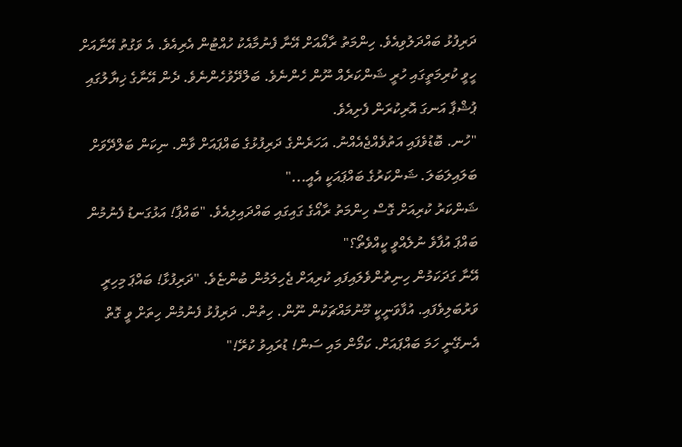ދަރިފުޅު ބައްދަލުވިއެވެ. ހިންމަތު ރާއޯއަށް އޭނާ ފެނުމާއެކު ހުއްޓުން އެރިއެވެ. އެ ވަގުތު އޭނާއަށް ހީވީ ކުރިމަތީގައި ހުރީ ޝަންކަރެއް ނޫން ހެންނެވެ. ބަލްދޭވުހެންނެވެ. ދެން އޭނާގެ ޚިޔާލުގައި ޕުޝްޕާ އަނގަ އޮރިކުރަން ފެށިއެވެ.
"ހުނ. ބޮޑުވެފައި އަތުވެއްޖެއެއްނު. އަހަރެންގެ ދަރިފުޅުގެ ބައްޕައަށް ވާން. ނިކަން ބަލްދޭވަށް ބަލައިލަބަލަ. ޝަންކަރުގެ ބައްޕައަކީ އެއީ..."
ޝަންކަރު ކުރިއަށް ގޮސް ހިންމަތު ރާއޯގެ ގައިގައި ބައްދައިލިއެވެ. "ބައްޕާ! އަޅުގަނޑު ފެނުމުން ބައްޕަ އުފާވެ ނުލެއްވީ ކީއްވެތޯ؟"
އޭނާ ގަދަކަމުން ހިނިތުންވެލައިފައި ކުރިއަށް ޖެހިލަމުން ބުންޏެވެ. "ދަރިފުޅާ! ބައްޕަ މިހިރީ ވަރުބަލިވެފައި. އުފާވަނީކީ މޫނުމައްޗަކުން ނޫން. ހިތުން. ދަރިފުޅު ފެނުމުން ހިތަށް ވީ ގޮތް އެނގޭނީ ހަމަ ބައްޕައަށް. ކަމޯން މައި ސަން! ޑުރައިވު ކުރޭ!"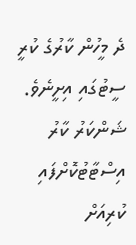ދެ މީހުން ކާރުގެ ކުރީ ސީޓުގައި އިށީނެވެ. ޝަންކަރު ކާރު އިސްޓާޓުކޮށްފައި ކުރިއަށް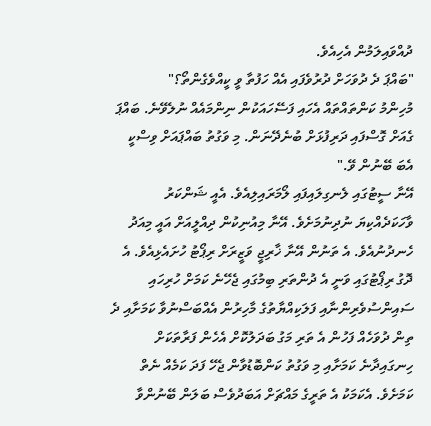ދުއްވައިލަމުން އެހިއެވެ.
"ބައްޕަ ދެ ދުވަހަށް ދުރުވެފައި އެއް ހަފުތާ ވީ ކީއްވެގެންތޯ؟"
މުހިންމު ކަންތައްތައް އެހައި ފަސޭހައަކުން ނިންމައެއް ނުލެވޭނެ. ބައްޕަ ގެއަށް ގޮސްފައި ދަރިފުޅަށް ބުނެދޭނަން. މި ވަގުތު ބައްޕައަށް ވިސްކީ އެބަ ބޭނުން ވޭ."
އޭނާ ސީޓުގައި ލެނގިލައިފައި ލޯމަރައިލިއެވެ. އެއީ ޝަންކަރު ވާހަކަދެއްކިޔަ ނުދިނުމަށެވެ. އޭނާ މިއުނިކުން ދިއްލީއަށް އައީ މިއަދު ހެނދުނުއެވެ. އެ ތަނުން އޭނާ ޚާރިޖީ ވަޒީރަށް ރިޕޯޓު ހުށައެޅިއެވެ. އެ ދޮގު ރިޕޯޓުގައި ވަނީ އެ ދުންތަރި ބިމުގައި ޖެހޭނެ ކަމަށް ހުރިހައި ސައިންސުވެރިންނާއި ފަލަކިއްޔާތުގެ މާހިރުން އެއްބަސްނުވާ ކަމަށާއި ދެ ތިން ދުވަހެއް ފަހުން އެ ތަރި މަގު ބަދަލުކޮށް އެހެން ފަރާތަކަށް ހިނގައިދާނެ ކަމަށާއި މި ވަގުތު ކަންބޮޑުވާން ޖެހޭ ފަދަ ކަމެއް ނެތް ކަމަށެވެ. އެކަމަކު އެ ތަރީގެ މައްޗަށް އަބަދުވެސް ބަލަން ބޭނުންވާ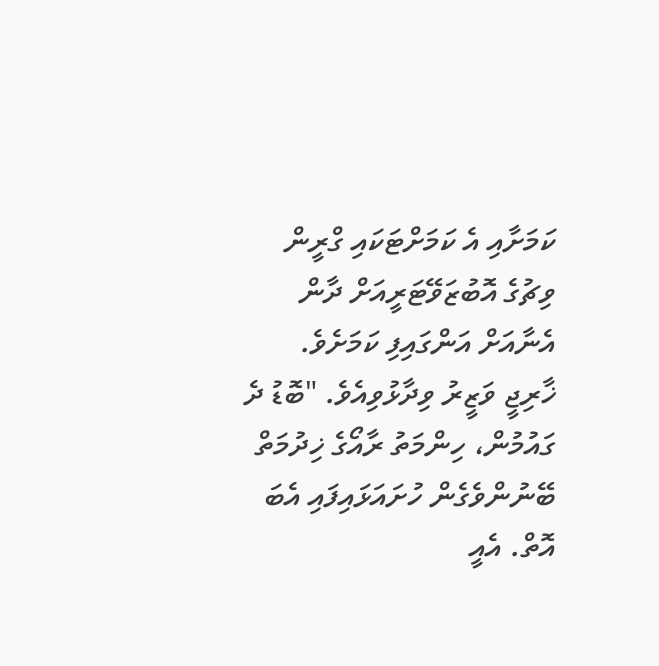ކަމަށާއި އެ ކަމަށްޓަކައި ގްރީން ވިޗުގެ އޮބުޒަވޭޓަރީއަށް ދާން އެނާއަށް އަންގައިފި ކަމަށެވެ.
ޚާރިޖީ ވަޒީރު ވިދާޅުވިއެވެ. "ބޮޑު ދެ ގައުމުން، ހިންމަތު ރާއޯގެ ޚިދުމަތް ބޭނުންވެގެން ހުށައަޅައިފައި އެބަ އޮތް. އެއީ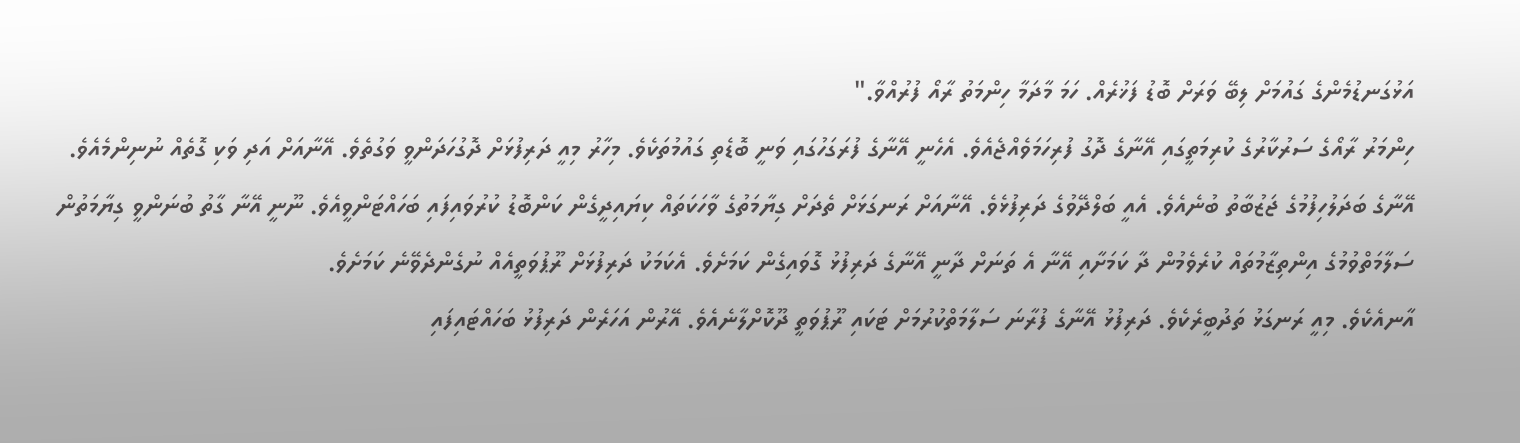އަޅުގަނޑުމެންގެ ގައުމަށް ލިބޭ ވަރަށް ބޮޑު ފަޚުރެއް. ހަމަ މާދަމާ ހިންމަތު ރާއޯ ފުރުއްވާ."
ހިންމަރު ރާއޯގެ ސަރުކާރުގެ ކުރިމަތީގައި އޭނާގެ ދޮގު ފުރިހަމަވެއްޖެއެވެ. އެހެނީ އޭނާގެ ފުރަގަހުގައި ވަނީ ބޮޑެތި ގައުމުތަކެވެ. މިހާރު މިއީ ދަރިފުޅަށް ދޮގުހަދަންވީ ވަގުތެވެ. އޭނާއަށް އަދި ވަކި ގޮތެއް ނުނިންމެއެވެ. އޭނާގެ ބަދަލުހިފުމުގެ ޖަޒުބާތު ބުނެއެވެ. އެއީ ބަލްދޭވުގެ ދަރިފުޅެވެ. އޭނާއަށް ރަނގަޅަށް ތެދަށް ގިޔާމަތުގެ ވާހަކަތައް ކިޔައިދީގެން ކަންބޮޑު ކުރުވައިފައި ބަހައްޓަންވީއެވެ. ނޫނީ އޭނާ ގާތު ބުނަންވީ ގިޔާމަތުން ސަލާމަތްވުމުގެ އިންތިޒާމުތައް ކުރެވެމުން ދާ ކަމަށާއި އޭނާ އެ ތަނަށް ދާނީ އޭނާގެ ދަރިފުޅު ގޮވައިގެން ކަމަށެވެ. އެކަމަކު ދަރިފުޅަށް ރޫޕުވަތީއެއް ނުގެންދެވޭނެ ކަމަށެވެ.
އާނއެކެވެ. މިއީ ރަނގަޅު ތަދުބީރެކެވެ. ދަރިފުޅު އޭނާގެ ފުރާނަ ސަލާމަތްކުރުމަށް ޓަކައި ރޫޕުވަތީ ދޫކޮށްލާނެއެވެ. އޭރުން އަހަރެން ދަރިފުޅު ބަހައްޓައިފައި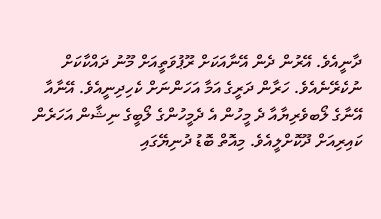ދާނީއެވެ. އޭރުން ދެން އޭނާއަކަށް ރޫޕުވަތީއަށް މޫނު ދައްކާކަށް ނުކެރޭނެއެވެ. ހަރާން ދަރީގެ އަމާ އަހަންނަށް ކެހިދިނީއެވެ. އޭނާއާ އޭނާގެ ލޯބވެރިޔާއާ ދެ މީހުން އެ ދެމީހުންގެ ލޯބީގެ ނިޝާން އަހަރެން ކައިރިއަށް ދޫކޮށްލީއެވެ. މިއޮތް ބޮޑު ދުނިޔޭގައި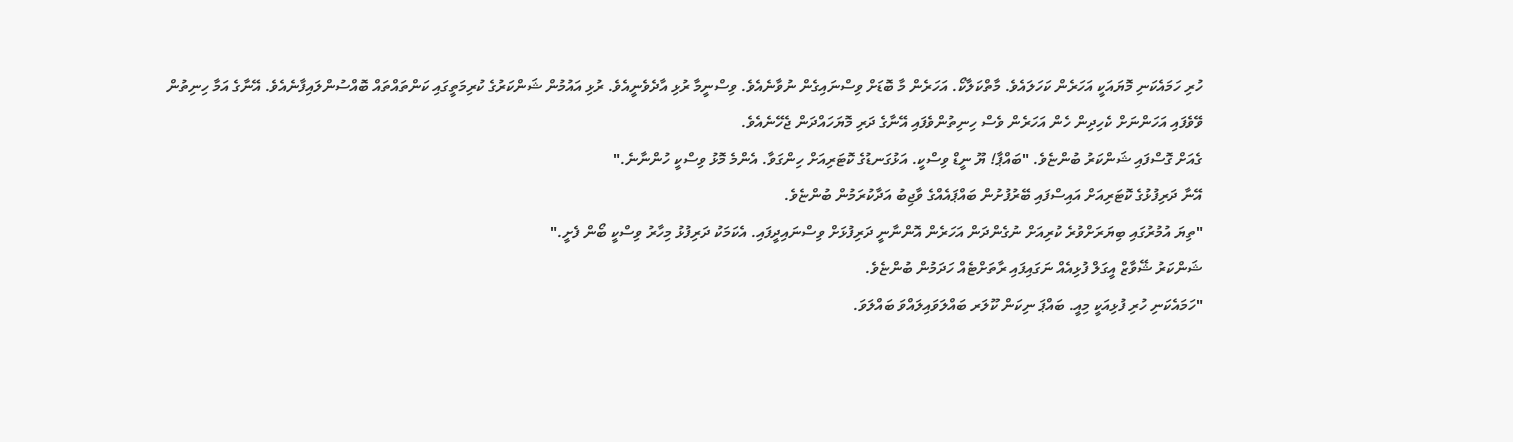ހުރި ހަމައެކަނި މޮޔައަކީ އަހަރެން ކަހަލައެވެ. މާތްކަލާކޯ. އަހަރެން މާ ބޮޑަށް ވިސްނައިގެން ނުވާނެއެވެ. ވިސްނީމާ ރުޅި އާދެވެނީއެވެ. ރުޅި އައުމުން ޝަންކަރުގެ ކުރިމަތީގައި ކަންތައްތައް ބޮއްސުންލައިފާނެއެވެ. އޭނާގެ އަމާ ހިނިތުން ވޭވެފައި އަހަންނަށް ކެހިދިން ހެން އަހަރެން ވެސް ހިނިތުންވެފައި އޭނާގެ ދަރި މޮޔަހައްދަން ޖެހޭނެއެވެ.
ގެއަށް ގޮސްފައި ޝަންކަރު ބުންޏެވެ. "ބައްޕާ! ޔޫ ނީޑް ވިސްކީ. އަޅުގަނޑުގެ ކޮޓަރިއަށް ހިންގަވާ. އެންމެ މޮޅު ވިސްކީ ހުންނާނެ."
އޭނާ ދަރިފުޅުގެ ކޮޓަރިއަށް އައިސްފައި ބޭރުފުށުން ބައްޕައެއްގެ ވާޖިބު އަދާކުރަމުން ބުންޏެވެ.
"ތިޔަ އުމުރުގައި ބިޔަރަށްވުރެ ކުރިއަށް ނުގެންދަން އަހަރެން އޮންނާނީ ދަރިފުޅަށް ވިސްނައިދީފައި. އެކަމަކު ދަރިފުޅު މިހާރު ވިސްކީ ބޯން ފެށީ."
ޝަންކަރު ޝޭވާޒް އީގަލް ފުޅިއެއް ނަގައިފައި ރާތަށްޓެއް ހަދަމުން ބުންޏެވެ.
"ހަމައެކަނި ހުރި ފުޅިއަކީ މިއީ. ބައްޕަ ނިކަން ކޫލަރ ބައްލަވައިލައްވަ ބައްލަވަ.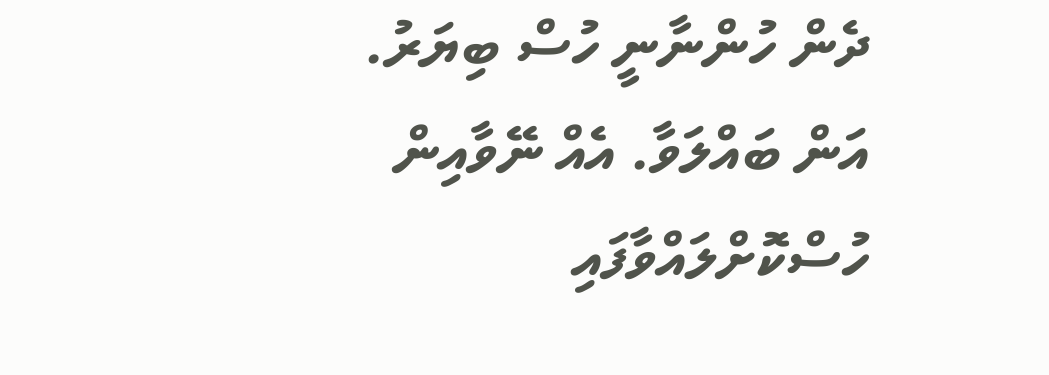ދެން ހުންނާނީ ހުސް ބިޔަރު. އަން ބައްލަވާ. އެއް ނޭވާއިން ހުސްކޮށްލައްވާފައި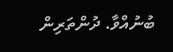ބުނުއްވާ. ދުންތަރިން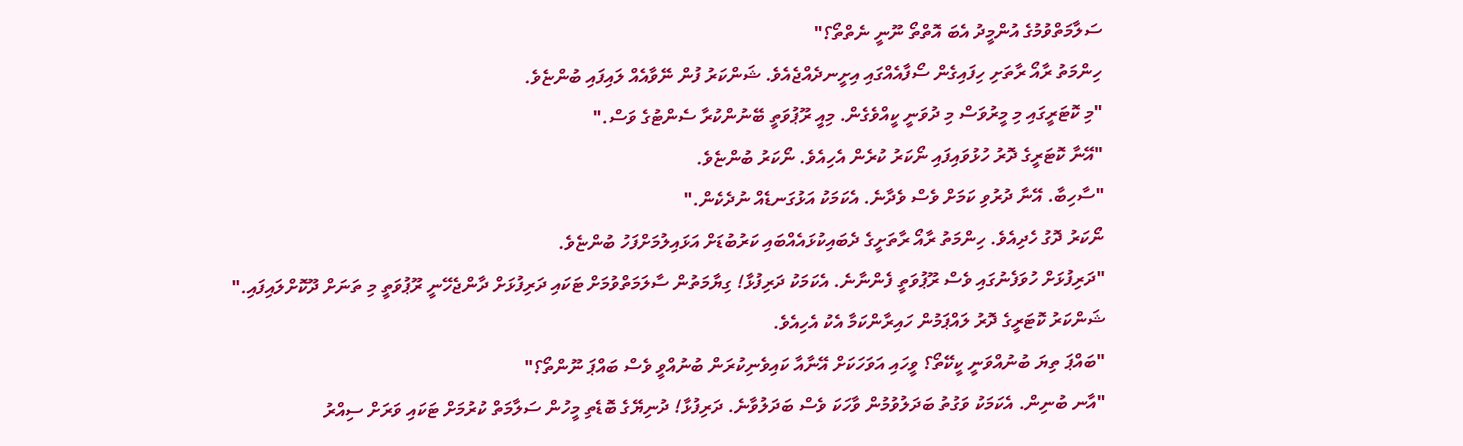ސަލާމަތްވުމުގެ އުންމީދު އެބަ އޮތްތޯ ނޫނީ ނެތްތޯ؟"
ހިންމަތު ރާއޯ ރާތަށި ހިފައިގެން ސޯފާއެއްގައި އިށީނދެއްޖެއެވެ. ޝަންކަރު ފުން ނޭވާއެއް ލައިފައި ބުންޏެވެ.
"މި ކޮޓަރީގައި މި މީރުވަސް މި ދުވަނީ ކީއްވެގެން. މިއީ ރޫޕުވަތީ ބޭނުންކުރާ ސެންޓުގެ ވަސް."
"އޭނާ ކޮޓަރީގެ ދޮރު ހުޅުވައިފައި ނޯކަރު ކުރެން އެހިއެވެ. ނޯކަރު ބުންޏެވެ.
"ސާހިބާ. އޭނާ ދުރުވި ކަމަށް ވެސް ވެދާނެ. އެކަމަކު އަޅުގަނޑެއް ނުދެކެން."
ނޯކަރު ދޮގު ހެދިއެވެ. ހިންމަތު ރާއޯ ރާތަށީގެ ދެބައިކުޅައެއްބައި ކަރުބުޑަށް އަޅައިލުމަށްފަހު ބުންޏެވެ.
"ދަރިފުޅަށް ހުވަފެނުގައި ވެސް ރޫޕުވަތީ ފެންނާނެ. އެކަމަކު ދަރިފުޅާ! ގިޔާމަތުން ސާލަމަތްވުމަށް ޓަކައި ދަރިފުޅަށް ދާންޖެހޭނީ ރޫޕުވަތީ މި ތަނަށް ދޫކޮށްލައިފައި."
ޝަންކަރު ކޮޓަރީގެ ދޮރު ލައްޕަމުން ހައިރާންކަމާ އެކު އެހިއެވެ.
"ބައްޕަ ތިޔަ ބުނުއްވަނީ ކީކޭތޯ؟ ވީހައި އަވަހަކަށް އޭނާއާ ކައިވެނިކުރަން ބުނުއްވީ ވެސް ބައްޕަ ނޫންތޯ؟"
"އާނ ބުނިން. އެކަމަކު ވަގުތު ބަދަލުވުމުން ވާހަކަ ވެސް ބަދަލުވާނެ. ދަރިފުޅާ! ދުނިޔޭގެ ބޮޑެތި މީހުން ސަލާމަތް ކުރުމަށް ޓަކައި ވަރަށް ސިއްރު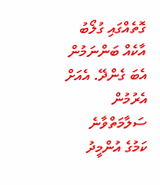ގޮތެއްގައި ގުލޯބު އާކެއް ބަންނަމުން އެބަ ގެންދޭ. އެއަށް އެރުމުން ސަލާމަތްވާނެ ކަމުގެ އުންމީދު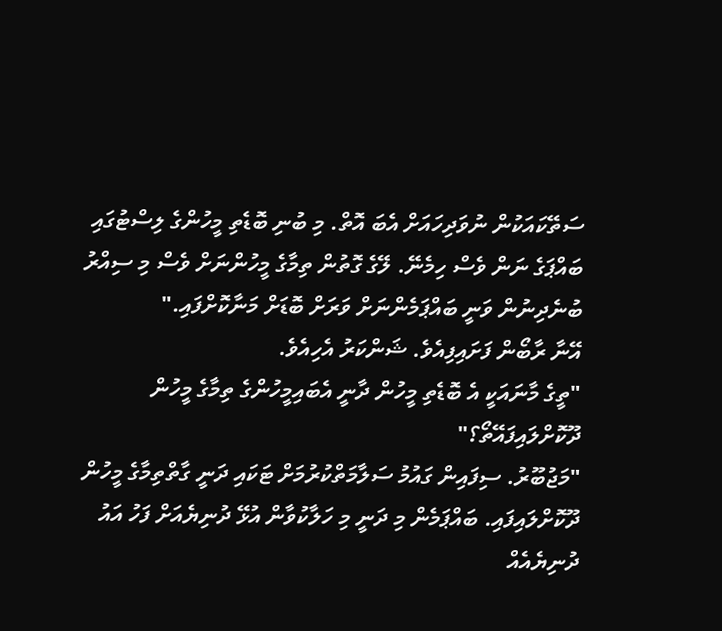ސަތޭކައަކުން ނުވަދިހައަށް އެބަ އޮތް. މި ބުނި ބޮޑެތި މީހުންގެ ލިސްޓުގައި ބައްޕަގެ ނަން ވެސް ހިމެނޭ. ލޭގެ ގޮތުން ތިމާގެ މީހުންނަށް ވެސް މި ސިއްރު ބުނެދިނުން ވަނީ ބައްޕަމެންނަށް ވަރަށް ބޮޑަށް މަނާކޮށްފައި."
އޭނާ ރާބޯން ފަށައިފިއެވެ. ޝަންކަރު އެހިއެވެ.
"ތީގެ މާނައަކީ އެ ބޮޑެތި މީހުން ދާނީ އެބައިމީހުންގެ ތިމާގެ މީހުން ދޫކޮށްލައިފައޭތޯ؟"
"މަޖުބޫރު. ސިފައިން ގައުމު ސަލާމަތްކުރުމަށް ޓަކައި ދަނީ ގާތްތިމާގެ މީހުން ދޫކޮށްލައިފައި. ބައްޕަމެން މި ދަނީ މި ހަލާކުވާން އުޅޭ ދުނިޔެއަށް ފަހު އައު ދުނިޔެއެއް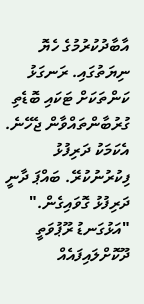އާބާދުކުރުމުގެ ހެޔޮ ނިޔަތުގައި. ރަނގަޅު ކަންތަކަށް ޓަކައި ބޮޑެތި ގުރުބާންތައްވާން ޖެހޭނެ. އެކަމަކު ދަރިފުޅު ފިކުރުނުކުރޭ. ބައްޕަ ދާނީ ދަރިފުޅު ގޮވައިގެން."
"އަޅުގަނޑު ރޫޕުވަތީ ދޫކޮށްލައިފައެއް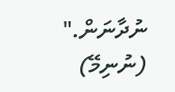ނުދާނަން."
(ނުނިމޭ)